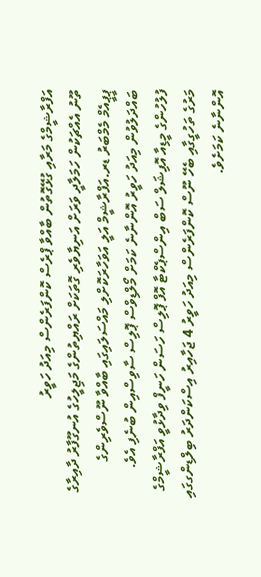އަފްރާޝީމްގެ މަރާއި ގުޅޭގޮތުން ބާއްވާ ޕްރެސް ކޮންފަރެންސް މިއަދު ހަވީރު
ތޫނު އެއްޗަކުން ހަމަލާދީ ވަރަށް އަނިޔާވެރި ގޮތަކަށް ރައްޔިތުންގެ މަޖިލީހުގެ އުނގޫފާރު ދާއިރާގެ ޕީޕީއެމް މެމްބަރު ޑރ.އަފްރާޝީމް އަލީ އަވަހާރަކޮށްލި މައްސަލައިގައި ބާއްވާ ނޫސްވެރިންގެ ބައްދަލުވުން މިއަދު ހަވީރު އޮންނާނެ ކަމަށް މޯލްޑިވްސް ޕޮލިސް ސާވިސްއިން ބުނެފި އެވެ.
ފުލުހުންގެ މީޑިއާ އޮފިޝަލް ސަބް އިންސްޕެކްޓާ އޮފް ޕޮލިސް ހަސަން ހަނީފް ވިދާޅުވީ އަފްރާޝީމްގެ މަރުގެ ތަހުގީގާއި ބެހޭ ނޫސް ކޮންފަރެންސް މިއަދު ހަވީރު 4 ޖަހާއިރު އިސްކަންދަރު ބިލްޑިންގގައި އޮންނާނެ ކަމަށެވެ.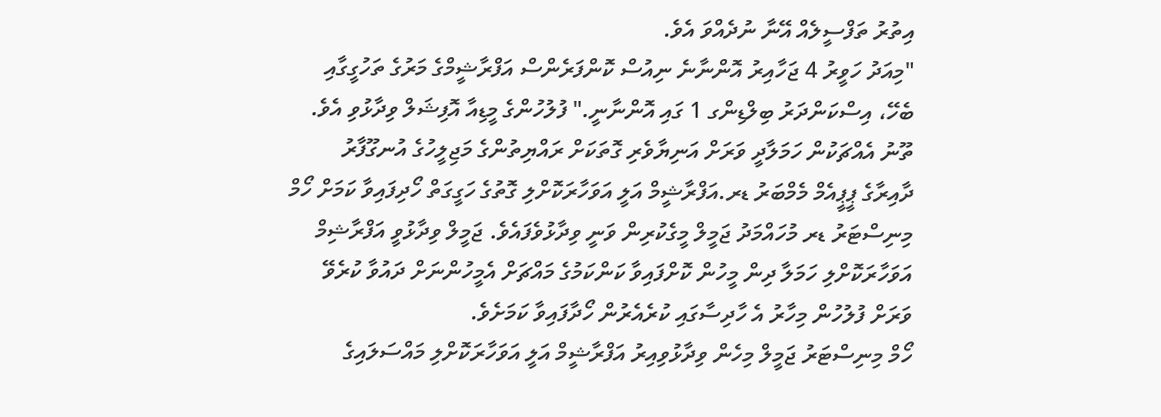އިތުރު ތަފްސީލެއް އޭނާ ނުދެއްވަ އެވެ.
"މިއަދު ހަވީރު 4 ޖަހާއިރު އޮންނާނެ ނިއުސް ކޮންފަރެންސް އަފްރާޝީމްގެ މަރުގެ ތަހުގީގާއި ބެހޭ، އިސްކަންދަރު ބިލްޑިންގ 1 ގައި އޮންނާނީ." ފުލުހުންގެ މީޑިއާ އޮފިޝަލް ވިދާޅުވި އެވެ.
ތޫނު އެއްޗަކުން ހަމަލާދީ ވަރަށް އަނިޔާވެރި ގޮތަކަށް ރައްޔިތުންގެ މަޖިލީހުގެ އުނގޫފާރު ދާއިރާގެ ޕީޕީއެމް މެމްބަރު ޑރ.އަފްރާޝީމް އަލީ އަވަހާރަކޮށްލި ގޮތުގެ ހަގީގަތް ހޯދިފައިވާ ކަމަށް ހޯމް މިނިސްޓަރު ޑރ މުހައްމަދު ޖަމީލް މީގެކުރިން ވަނީ ވިދާޅުވެފައެވެ. ޖަމީލް ވިދާޅުވީ އަފްރާޝިމް އަވަހާރަކޮށްލި ހަމަލާ ދިން މީހުން ކޮށްފައިވާ ކަންކަމުގެ މައްޗަށް އެމީހުންނަށް ދައުވާ ކުރެވޭ ވަރަށް ފުލުހުން މިހާރު އެ ހާދިސާގައި ކުރެއެރުން ހޯދާފައިވާ ކަމަށެވެ.
ހޯމް މިނިސްޓަރު ޖަމީލް މިހެން ވިދާޅުވިއިރު އަފްރާޝީމް އަލީ އަވަހާރަކޮށްލި މައްސަލައިގެ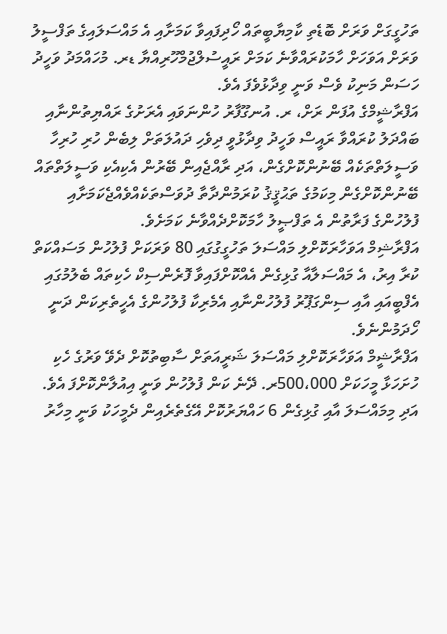ތަހުގީގަށް ވަރަށް ބޮޑެތި ކާމިޔާބީތައް ހޯދިފައިވާ ކަމަށާއި އެ މައްސަލައިގެ ތަފްސީލު ވަރަށް އަވަހަށް ހާމަކުރައްވާނެ ކަމަށް ރައީސުލްޖުމްހޫރިއްޔާ ޑރ. މުހައްމަދު ވަހީދު ހަސަން މަނިކު ވެސް ވަނީ ވިދާޅުވެފަ އެވެ.
އަފްރާޝީމްގެ އުފަން ރަށް، ރ. އުނގޫފާރު ހުންނަވައި އެރަށުގެ ރައްޔިތުންނާއި ބައްދަލު ކުރައްވާ ރައީސް ވަހީދު ވިދާޅުވީ ދިވެހި ދައުލަތަށް ލިބެން ހުރި ހުރިހާ ވަސީލަތްތަކެއް ބޭނުންކޮށްގެން، އަދި ރާއްޖެއިން ބޭރުން އެކިއެކި ވަސީލަތްތައް ބޭނުންކޮށްގެން މިކަމުގެ ތަޙުޤީޤު ކުރަމުންދާތާ ދުވަސްތަކެއްވެއްޖެކަމަށާއި ފުލުހުންގެ ފަރާތުން އެ ތަފްޞީލު ހާމަކޮށްދެއްވާނެ ކަމަށެވެ.
އަފްރާޝިމް އަވަހާރަކޮށްލި މައްސަލަ ތަހުގީގުގައި 80 ވަރަކަށް ފުލުހުން މަސައްކަތް ކުރާ އިރު، އެ މައްސަލާއާ ގުޅިގެން އެއްކޮށްފައިވާ ފޮރެންސިކް ހެކިތައް ބެލުމުގައި އެފްބީއައި އާއި ސިންގަޕޫރު ފުލުހުންނާއި އެމެރިކާ ފުލުހުންގެ އެހީތެރިކަން ދަނީ ހޯދަމުންނެވެ.
އަފްރާޝީމް އަވަހާރަކޮށްލި މައްސަލަ ޝަރީއަތަށް ސާބިތުކޮށް ދެވޭ ވަރުގެ ހެކި ހުށަހަޅާ މީހަކަށް 500،000ރ. ދޭނެ ކަން ފުލުހުން ވަނީ އިއުލާންކޮށްފަ އެވެ.
އަދި މިމައްސަލަ އާއި ގުޅިގެން 6 ހައްޔަރުކޮށް އޭގެތެރެއިން ދެމީހަކު ވަނީ މިހާރު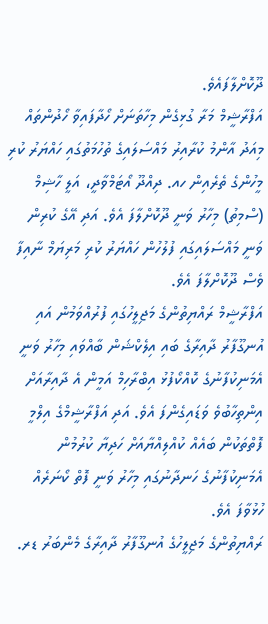ދޫކޮށްލާފައެވެ.
އަފްރާޝީމް މަރާ ގުޅިގެން މިހާތަނަށް ހޯދާފައިވާ ހޯދުންތައް މިއަދު އާންމު ކުރާއިރު މައްސަލައިގެ ތުހުމަތުގައި ހައްޔަރު ކުރި މީހުންގެ ތެރެއިން ހއ. ދިއްދޫ އޯޓަމްވާދީ، އަލީ ހާޝިމް (ސްމިތު) މިހާރު ވަނީ ދޫކޮށްލާފަ އެވެ. އަދި އޭގެ ކުރިން ވަނީ މައްސަލައިގައި ފުލުހުން ހައްޔަރު ކުރި މަރިޔަމް ނާއިފާ ވެސް ދޫކޮށްލާފަ އެވެ.
އަފްރާޝީމް ރައްޔިތުންގެ މަޖިލީހުގައި ފުރުއްވަމުން އައި އުނގޫފާރު ދާއިރާގެ ބައި އިލެކްޝަން ބާއްވައި މިހާރު ވަނީ އެމަނިކުފާނުގެ ކޮއްކޯފުޅު އިބްރާހިމް އަމީން އެ ދާއިރާއަށް އިންތިހާބުވެ ވަޑައިގެންފަ އެވެ. އަދި އަފްރާޝީމްގެ އިލްމީ ފޮތްތަކުން ބައެއް ކުއްލިއްޔާއަށް ހަދިޔާ ކުރުމުން އެމަނިކުފާނުގެ ހަނދާނުގައި މިހާރު ވަނީ ފޮތް ކޯނަރެއް ހުޅުވާފަ އެވެ.
ރައްޔިތުންގެ މަޖިލީހުގެ އުނގޫފާރު ދާއިރާގެ މެންބަރު ޑރ.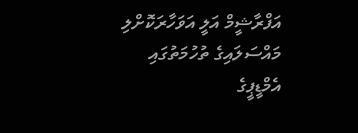އަފްރާޝީމް އަލީ އަވަހާރަކޮށްލި މައްސަލައިގެ ތުހުމަތުގައި އެމްޑީޕީގެ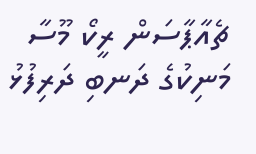ޗެއާޕާސަން ރީކޯ މޫސާ މަނިކުގެ ދަނބި ދަރިފުޅު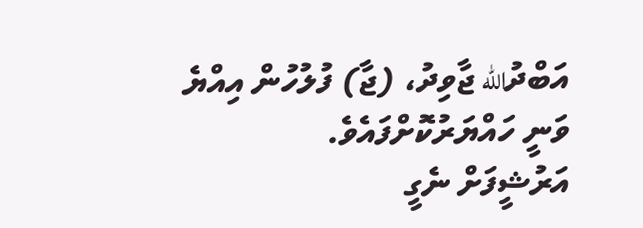އަބްދުالله ޖާވިދު، (ޖާ) ފުލުހުން އިއްޔެ ވަނީ ހައްޔަރުކޮށްފައެވެ.
އަރުޝީފަށް ނެގީ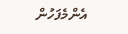އެންމެފަހުން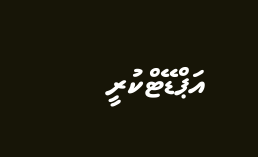އަޕްޑޭޓްކުރީ